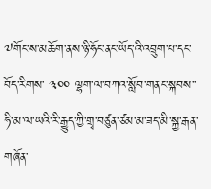༧གོང་ས་མཆོག་ནས་ཉི་ཧོང་ནང་ཡོད་འི་འབྲུག་པ་དང་བོད་རིགས་ ༣༠༠ ལྷག་ལ་བཀའ་སློབ་གནང་སྐབས་་ཧི་མ་ལ་ཡའི་རི་རྒྱུད་ཀྱི་གྲྭ་བཙུན་ཙམ་མ་ཟད་མི་སྐྱ་རྒན་གཞོན་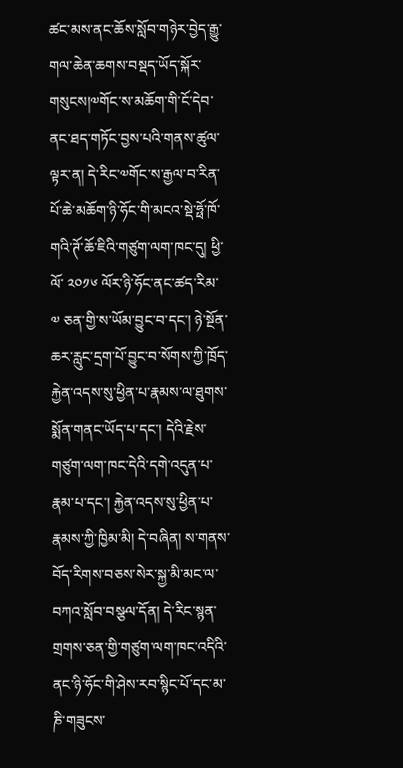ཚང་མས་ནང་ཆོས་སློབ་གཉེར་བྱེད་རྒྱུ་གལ་ཆེན་ཆགས་བསྡད་ཡོད་སྐོར་གསུངས།༧གོང་ས་མཆོག་གི་ངོ་དེབ་ནང་ཐད་གཏོང་བྱས་པའི་གནས་ཚུལ་ལྟར་ན། དེ་རིང་༧གོང་ས་རྒྱལ་བ་རིན་པོ་ཆེ་མཆོག་ཉི་ཧོང་གི་མངའ་སྡེ་ཧྥོ་ཁོ་གའི་ཊོ་ཆོ་ཇིའི་གཙུག་ལག་ཁང་དུ། ཕྱི་ལོ་ ༢༠༡༦ ལོར་ཉི་ཧོང་ནང་ཚད་རིམ་ ༧ ཅན་གྱི་ས་ཡོམ་བྱུང་བ་དང་། ཉེ་སྔོན་ཆར་རླུང་དྲག་པོ་བྱུང་བ་སོགས་ཀྱི་ཁྲོད་རྐྱེན་འདས་སུ་ཕྱིན་པ་རྣམས་ལ་ཐུགས་སྨོན་གནང་ཡོད་པ་དང་། དེའི་རྗེས་གཙུག་ལག་ཁང་དེའི་དགེ་འདུན་པ་རྣམ་པ་དང་། རྐྱེན་འདས་སུ་ཕྱིན་པ་རྣམས་ཀྱི་ཁྱིམ་མི། དེ་བཞིན། ས་གནས་བོད་རིགས་བཅས་སེར་སྐྱ་མི་མང་ལ་བཀའ་སློབ་བསྩལ་དོན། དེ་རིང་སྙན་གྲགས་ཅན་གྱི་གཙུག་ལག་ཁང་འདིའི་ནང་ཉི་ཧོང་གི་ཤེས་རབ་སྙིང་པོ་དང་མ་ཎི་གཟུངས་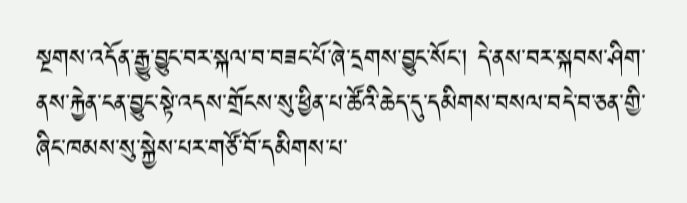སྔགས་འདོན་རྒྱུ་བྱུང་བར་སྐལ་བ་བཟང་པོ་ཞེ་དྲགས་བྱུང་སོང་། དེ་ནས་བར་སྐབས་ཤིག་ནས་རྐྱེན་ངན་བྱུང་སྟེ་འདས་གྲོངས་སུ་ཕྱིན་པ་ཚོའི་ཆེད་དུ་དམིགས་བསལ་བདེ་བ་ཅན་གྱི་ཞིང་ཁམས་སུ་སྐྱེས་པར་གཙོ་བོ་དམིགས་པ་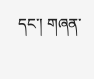དང་། གཞན་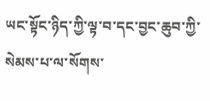ཡང་སྟོང་ཉིད་ཀྱི་ལྟ་བ་དང་བྱང་ཆུབ་ཀྱི་སེམས་པ་ལ་སོགས་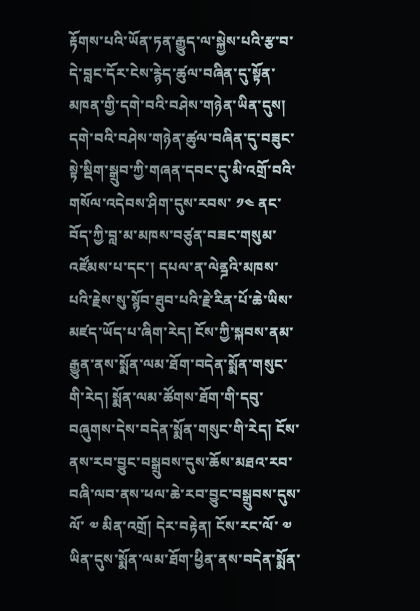རྟོགས་པའི་ཡོན་ཏན་རྒྱུད་ལ་སྐྱེས་པའི་རྩ་བ་དེ་བླང་དོར་ངེས་རྙེད་ཚུལ་བཞིན་དུ་སྟོན་མཁན་གྱི་དགེ་བའི་བཤེས་གཉེན་ཡིན་དུས། དགེ་བའི་བཤེས་གཉེན་ཚུལ་བཞིན་དུ་བཟུང་སྟེ་སྡིག་སྒྲུབ་ཀྱི་གཞན་དབང་དུ་མི་འགྲོ་བའི་གསོལ་འདེབས་ཤིག་དུས་རབས་ ༡༤ ནང་བོད་ཀྱི་བླ་མ་མཁས་བཙུན་བཟང་གསུམ་འཛོམས་པ་དང་། དཔལ་ན་ལེནྜའི་མཁས་པའི་རྗེས་སུ་སྙོབ་ཐུབ་པའི་རྗེ་རིན་པོ་ཆེ་ཡིས་མཛད་ཡོད་པ་ཞིག་རེད། ངོས་ཀྱི་སྐབས་ནམ་རྒྱུན་ནས་སྨོན་ལམ་ཐོག་བདེན་སྨོན་གསུང་གི་རེད། སྨོན་ལམ་ཚོགས་ཐོག་གི་དབུ་བཞུགས་དེས་བདེན་སྨོན་གསུང་གི་རེད། ངོས་ནས་རབ་བྱུང་བསྒྲུབས་དུས་ཆོས་མཐའ་རབ་བཞི་ལབ་ནས་ཕལ་ཆེ་རབ་བྱུང་བསྒྲུབས་དུས་ལོ་ ༧ མིན་འགྲོ། དེར་བརྟེན། ངོས་རང་ལོ་ ༧ ཡིན་དུས་སྨོན་ལམ་ཐོག་ཕྱིན་ནས་བདེན་སྨོན་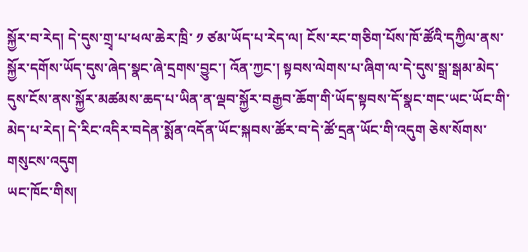སྐྱོར་བ་རེད། དེ་དུས་གྲྭ་པ་ཕལ་ཆེར་ཁྲི་ ༡ ཙམ་ཡོད་པ་རེད་ལ། ངོས་རང་གཅིག་པོས་ཁོ་ཚོའི་དཀྱིལ་ནས་སྐྱོར་དགོས་ཡོད་དུས་ཞེད་སྣང་ཞེ་དྲགས་བྱུང་། འོན་ཀྱང་། སྟབས་ལེགས་པ་ཞིག་ལ་དེ་དུས་སྒྲ་སྒམ་མེད་དུས་ངོས་ནས་སྐྱོར་མཚམས་ཆད་པ་ཡིན་ན་ལྡབ་སྐྱོར་བརྒྱབ་ཆོག་གི་ཡོད་སྟབས་དོ་སྣང་གང་ཡང་ཡོང་གི་མེད་པ་རེད། དེ་རིང་འདིར་བདེན་སྨོན་འདོན་ཡོང་སྐབས་ཚོར་བ་དེ་ཚོ་དྲན་ཡོང་གི་འདུག ཅེས་སོགས་གསུངས་འདུག
ཡང་ཁོང་གིས།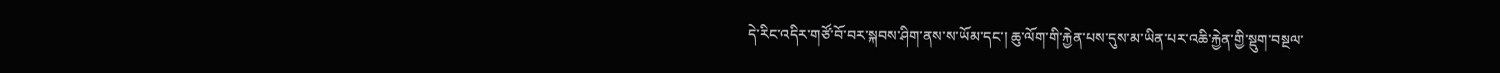དེ་རིང་འདིར་གཙོ་བོ་བར་སྐབས་ཤིག་ནས་ས་ཡོམ་དང་། ཆུ་ལོག་གི་རྐྱེན་པས་དུས་མ་ཡིན་པར་འཆི་རྐྱེན་གྱི་སྡུག་བསྔལ་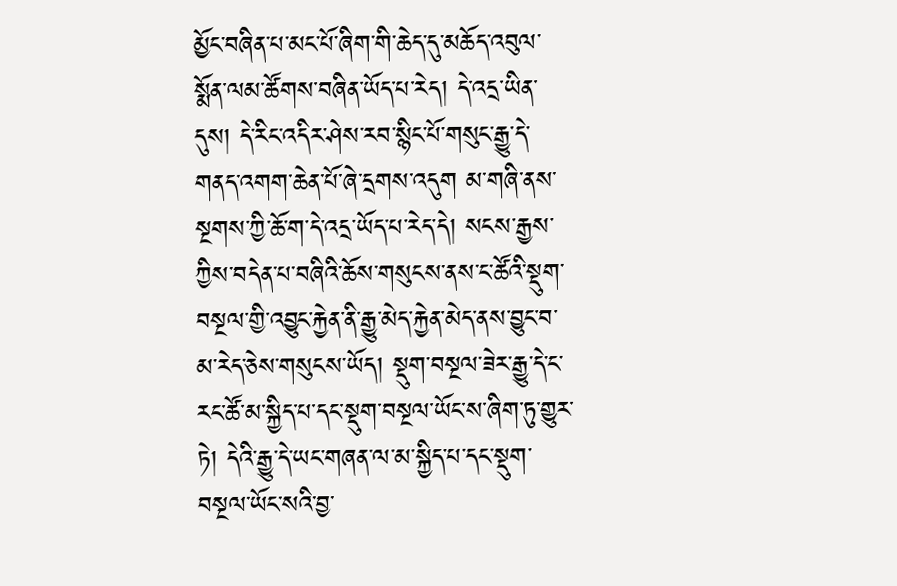མྱོང་བཞིན་པ་མང་པོ་ཞིག་གི་ཆེད་དུ་མཆོད་འབུལ་སྨོན་ལམ་ཚོགས་བཞིན་ཡོད་པ་རེད། དེ་འདྲ་ཡིན་དུས། དེ་རིང་འདིར་ཤེས་རབ་སྙིང་པོ་གསུང་རྒྱུ་དེ་གནད་འགག་ཆེན་པོ་ཞེ་དྲགས་འདུག མ་གཞི་ནས་སྔགས་ཀྱི་ཆོ་ག་དེ་འདྲ་ཡོད་པ་རེད་དེ། སངས་རྒྱས་ཀྱིས་བདེན་པ་བཞིའི་ཆོས་གསུངས་ནས་ང་ཚོའི་སྡུག་བསྔལ་གྱི་འབྱུང་རྐྱེན་ནི་རྒྱུ་མེད་རྐྱེན་མེད་ནས་བྱུང་བ་མ་རེད་ཅེས་གསུངས་ཡོད། སྡུག་བསྔལ་ཟེར་རྒྱུ་དེ་ང་རང་ཚོ་མ་སྐྱིད་པ་དང་སྡུག་བསྔལ་ཡོང་ས་ཞིག་ཏུ་གྱུར་ཏེ། དེའི་རྒྱུ་དེ་ཡང་གཞན་ལ་མ་སྐྱིད་པ་དང་སྡུག་བསྔལ་ཡོང་སའི་བྱ་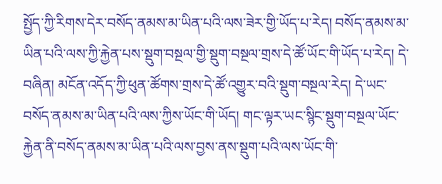སྤྱོད་ཀྱི་རིགས་དེར་བསོད་ནམས་མ་ཡིན་པའི་ལས་ཟེར་གྱི་ཡོད་པ་རེད། བསོད་ནམས་མ་ཡིན་པའི་ལས་ཀྱི་རྐྱེན་པས་སྡུག་བསྔལ་གྱི་སྡུག་བསྔལ་གྲས་དེ་ཚོ་ཡོང་གི་ཡོད་པ་རེད། དེ་བཞིན། མངོན་འདོད་ཀྱི་ཕུན་ཚོགས་གྲས་དེ་ཚོ་འགྱུར་བའི་སྡུག་བསྔལ་རེད། དེ་ཡང་བསོད་ནམས་མ་ཡིན་པའི་ལས་ཀྱིས་ཡོང་གི་ཡོད། གང་ལྟར་ཡང་སྙིང་སྡུག་བསྔལ་ཡོང་རྐྱེན་ནི་བསོད་ནམས་མ་ཡིན་པའི་ལས་བྱས་ནས་སྡུག་པའི་ལས་ཡོང་གི་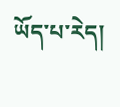ཡོད་པ་རེད།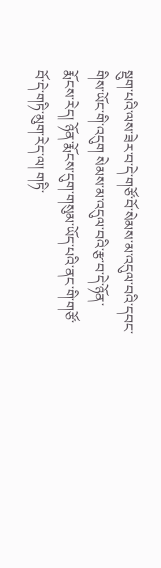སྡུག་པའི་ལས་ཟེར་བ་དེ་གཙོ་བོ་སེམས་མ་འདུལ་བའི་དབང་གིས་ཡོང་གི་འདུག སེམས་མ་འདུལ་བའི་རྩ་བ་དེ་ཉོན་རྨོངས་རེད། ཉོན་རྨོངས་དུག་གསུམ་ཡོད་པའི་ནང་གི་གཙོ་བོ་དེ་གཏི་མུག་རེད་ལ། གཏི་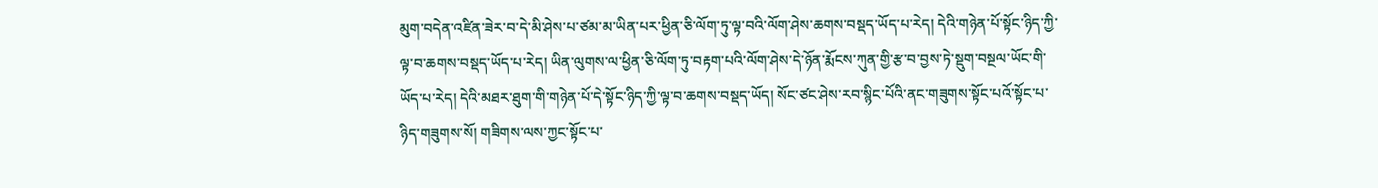མུག་བདེན་འཛིན་ཟེར་བ་དེ་མི་ཤེས་པ་ཙམ་མ་ཡིན་པར་ཕྱིན་ཅི་ལོག་ཏུ་ལྟ་བའི་ལོག་ཤེས་ཆགས་བསྡད་ཡོད་པ་རེད། དེའི་གཉེན་པོ་སྟོང་ཉིད་ཀྱི་ལྟ་བ་ཆགས་བསྡད་ཡོད་པ་རེད། ཡིན་ལུགས་ལ་ཕྱིན་ཅི་ལོག་ཏུ་བརྟག་པའི་ལོག་ཤེས་དེ་ཉོན་རྨོངས་ཀུན་གྱི་རྩ་བ་བྱས་ཏེ་སྡུག་བསྔལ་ཡོང་གི་ཡོད་པ་རེད། དེའི་མཐར་ཐུག་གི་གཉེན་པོ་དེ་སྟོང་ཉིད་ཀྱི་ལྟ་བ་ཆགས་བསྡད་ཡོད། སོང་ཙང་ཤེས་རབ་སྙིང་པོའི་ནང་གཟུགས་སྟོང་པའོ་སྟོང་པ་ཉིད་གཟུགས་སོ། གཟིགས་ལས་ཀྱང་སྟོང་པ་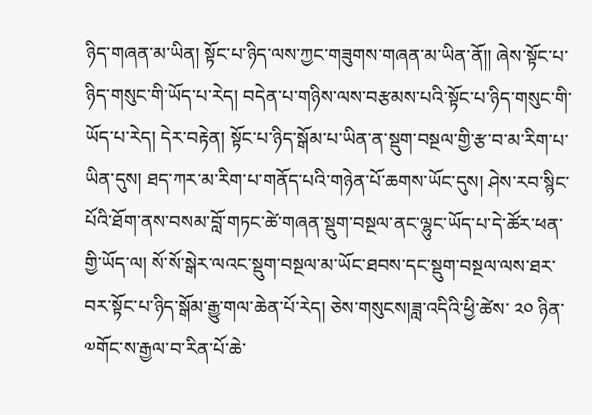ཉིད་གཞན་མ་ཡིན། སྟོང་པ་ཉིད་ལས་ཀྱང་གཟུགས་གཞན་མ་ཡིན་ནོ།། ཞེས་སྟོང་པ་ཉིད་གསུང་གི་ཡོད་པ་རེད། བདེན་པ་གཉིས་ལས་བརྩམས་པའི་སྟོང་པ་ཉིད་གསུང་གི་ཡོད་པ་རེད། དེར་བརྟེན། སྟོང་པ་ཉིད་སྒོམ་པ་ཡིན་ན་སྡུག་བསྔལ་གྱི་རྩ་བ་མ་རིག་པ་ཡིན་དུས། ཐད་ཀར་མ་རིག་པ་གནོད་པའི་གཉེན་པོ་ཆགས་ཡོང་དུས། ཤེས་རབ་སྙིང་པོའི་ཐོག་ནས་བསམ་བློ་གཏང་ཚེ་གཞན་སྡུག་བསྔལ་ནང་ལྷུང་ཡོད་པ་དེ་ཚོར་ཕན་གྱི་ཡོད་ལ། སོ་སོ་སྒེར་ལའང་སྡུག་བསྔལ་མ་ཡོང་ཐབས་དང་སྡུག་བསྔལ་ལས་ཐར་བར་སྟོང་པ་ཉིད་སྒོམ་རྒྱུ་གལ་ཆེན་པོ་རེད། ཅེས་གསུངས།ཟླ་འདིའི་ཕྱི་ཚེས་ ༢༠ ཉིན་༧གོང་ས་རྒྱལ་བ་རིན་པོ་ཆེ་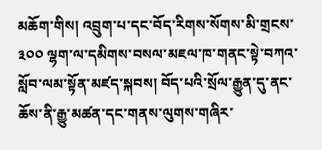མཆོག་གིས། འབྲུག་པ་དང་བོད་རིགས་སོགས་མི་གྲངས་ ༣༠༠ ལྷག་ལ་དམིགས་བསལ་མཇལ་ཁ་གནང་སྟེ་བཀའ་སློབ་ལམ་སྟོན་མཛད་སྐབས། བོད་པའི་སྲོལ་རྒྱུན་དུ་ནང་ཆོས་ནི་རྒྱུ་མཚན་དང་གནས་ལུགས་གཞིར་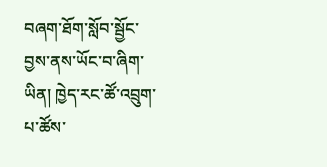བཞག་ཐོག་སློབ་སྦྱོང་བྱས་ནས་ཡོང་བ་ཞིག་ཡིན། ཁྱེད་རང་ཚོ་འབྲུག་པ་ཚོས་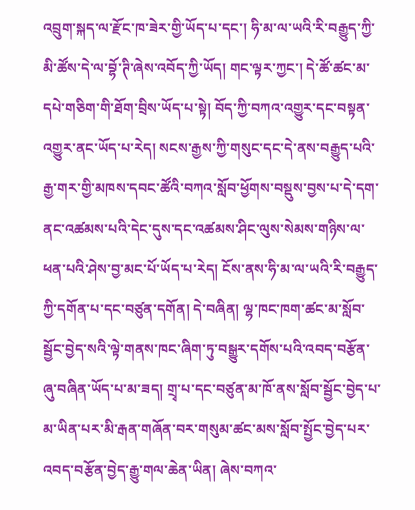འབྲུག་སྐད་ལ་རྫོང་ཁ་ཟེར་གྱི་ཡོད་པ་དང་། ཧི་མ་ལ་ཡའི་རི་བརྒྱུད་ཀྱི་མི་ཚོས་དེ་ལ་བྷོ་ཊི་ཞེས་འབོད་ཀྱི་ཡོད། གང་ལྟར་ཀྱང་། དེ་ཚོ་ཚང་མ་དཔེ་གཅིག་གི་ཐོག་བྲིས་ཡོད་པ་སྟེ། བོད་ཀྱི་བཀའ་འགྱུར་དང་བསྟན་འགྱུར་ནང་ཡོད་པ་རེད། སངས་རྒྱས་ཀྱི་གསུང་དང་དེ་ནས་བརྒྱུད་པའི་རྒྱ་གར་གྱི་མཁས་དབང་ཚོའི་བཀའ་སློབ་ཕྱོགས་བསྡུས་བྱས་པ་དེ་དག་ནང་འཚམས་པའི་དེང་དུས་དང་འཚམས་ཤིང་ལུས་སེམས་གཉིས་ལ་ཕན་པའི་ཤེས་བྱ་མང་པོ་ཡོད་པ་རེད། ངོས་ནས་ཧི་མ་ལ་ཡའི་རི་བརྒྱུད་ཀྱི་དགོན་པ་དང་བཙུན་དགོན། དེ་བཞིན། ལྷ་ཁང་ཁག་ཚང་མ་སློབ་སྦྱོང་བྱེད་སའི་ལྟེ་གནས་ཁང་ཞིག་ཏུ་བསྒྱུར་དགོས་པའི་འབད་བརྩོན་ཞུ་བཞིན་ཡོད་པ་མ་ཟད། གྲྭ་པ་དང་བཙུན་མ་ཁོ་ནས་སློབ་སྦྱོང་བྱེད་པ་མ་ཡིན་པར་མི་རྒན་གཞོན་བར་གསུམ་ཚང་མས་སློབ་སྤྱོང་བྱེད་པར་འབད་བརྩོན་བྱེད་རྒྱུ་གལ་ཆེན་ཡིན། ཞེས་བཀའ་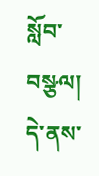སློབ་བསྩལ།
དེ་ནས་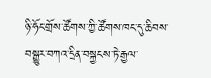ཉི་ཧོང་གྲོས་ཚོགས་ཀྱི་ཚོགས་ཁང་དུ་ཆིབས་བསྒྱུར་བཀའ་དྲིན་བསྐྱངས་ཏེ་རྒྱལ་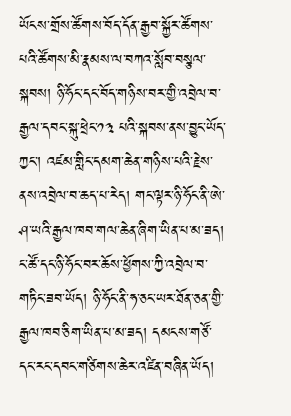ཡོངས་གྲོས་ཚོགས་བོད་དོན་རྒྱབ་སྐྱོར་ཚོགས་པའི་ཚོགས་མི་རྣམས་ལ་བཀའ་སློབ་བསྩལ་སྐབས། ཉི་ཧོང་དང་བོད་གཉིས་བར་གྱི་འབྲེལ་བ་རྒྱལ་དབང་སྐུ་ཕྲེང་༡༣ པའི་སྐབས་ནས་བྱུང་ཡོད་ཀྱང་། འཛམ་གླིང་དམག་ཆེན་གཉིས་པའི་རྗེས་ནས་འབྲེལ་བ་ཆད་པ་རེད། གང་ལྟར་ཉི་ཧོང་ནི་ཨེ་ཤ་ཡའི་རྒྱལ་ཁབ་གལ་ཆེན་ཞིག་ཡིན་པ་མ་ཟད། ང་ཚོ་དང་ཉི་ཧོང་བར་ཆོས་ཕྱོགས་ཀྱི་འབྲེལ་བ་གཏིང་ཟབ་ཡོད། ཉི་ཧོང་ནི་ཧ་ཅང་ཡར་ཐོན་ཅན་གྱི་རྒྱལ་ཁབ་ཅིག་ཡིན་པ་མ་ཟད། དམངས་གཙོ་དང་རང་དབང་གཙིགས་ཆེར་འཛིན་བཞིན་ཡོད།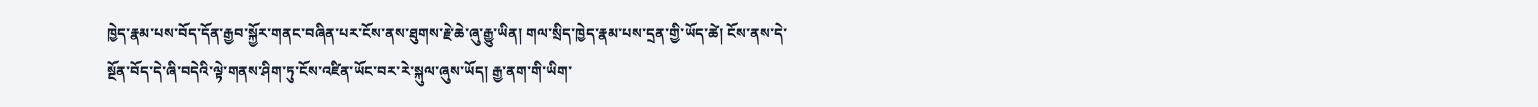ཁྱེད་རྣམ་པས་བོད་དོན་རྒྱབ་སྐྱོར་གནང་བཞིན་པར་ངོས་ནས་ཐུགས་རྗེ་ཆེ་ཞུ་རྒྱུ་ཡིན། གལ་སྲིད་ཁྱེད་རྣམ་པས་དྲན་གྱི་ཡོད་ཚེ། ངོས་ནས་དེ་སྔོན་བོད་དེ་ཞི་བདེའི་ལྟེ་གནས་ཤིག་ཏུ་ངོས་འཛིན་ཡོང་བར་རེ་སྐུལ་ཞུས་ཡོད། རྒྱ་ནག་གི་ཡིག་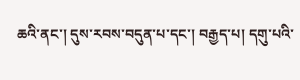ཆའི་ནང་། དུས་རབས་བདུན་པ་དང་། བརྒྱད་པ། དགུ་པའི་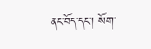ནང་བོད་དང་། སོག་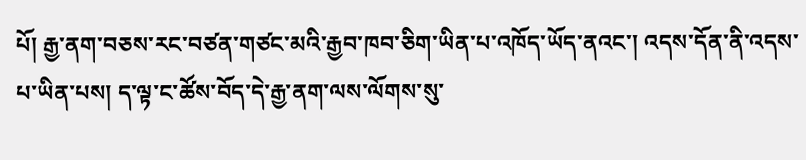པོ། རྒྱ་ནག་བཅས་རང་བཙན་གཙང་མའི་རྒྱབ་ཁབ་ཅིག་ཡིན་པ་འཁོད་ཡོད་ནའང་། འདས་དོན་ནི་འདས་པ་ཡིན་པས། ད་ལྟ་ང་ཚོས་བོད་དེ་རྒྱ་ནག་ལས་ལོགས་སུ་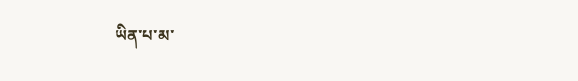ཡིན་པ་མ་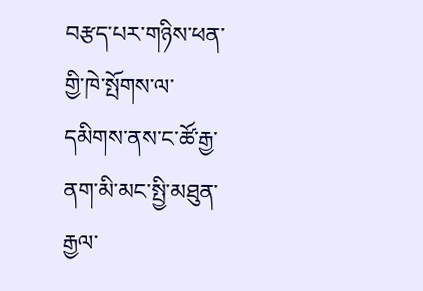བརྩད་པར་གཉིས་ཕན་གྱི་ཁེ་སྤོགས་ལ་དམིགས་ནས་ང་ཚོ་རྒྱ་ནག་མི་མང་སྤྱི་མཐུན་རྒྱལ་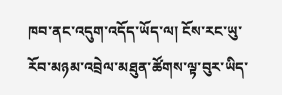ཁབ་ནང་འདུག་འདོད་ཡོད་ལ། ངོས་རང་ཡུ་རོབ་མཉམ་འབྲེལ་མཐུན་ཚོགས་ལྟ་བུར་ཡིད་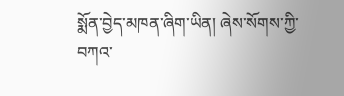སྨོན་བྱེད་མཁན་ཞིག་ཡིན། ཞེས་སོགས་ཀྱི་བཀའ་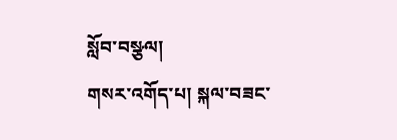སློབ་བསྩལ།
གསར་འགོད་པ། སྐལ་བཟང་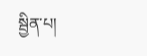སྦྱིན་པ།